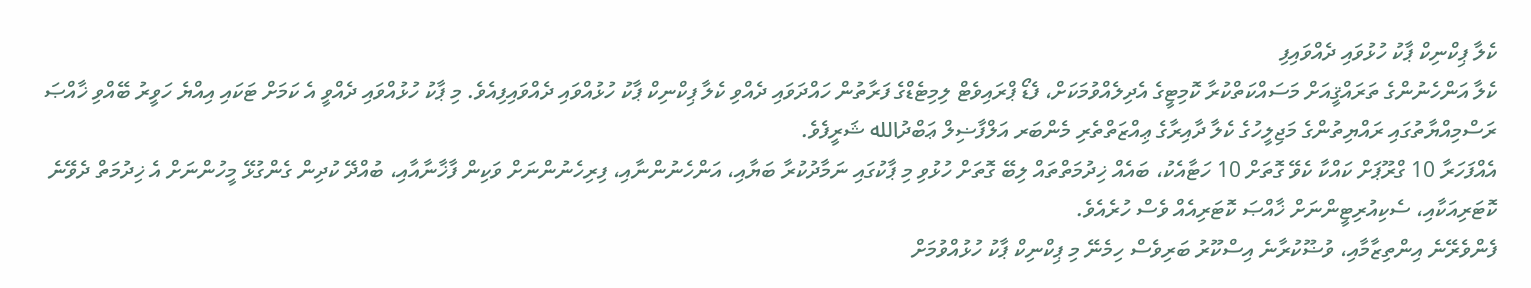ކެލާ ޕިކްނިކް ޕާކު ހުޅުވައި ދެއްވައިފި
ކެލާ އަންހެނުންގެ ތަރައްޤީއަށް މަސައްކަތްކުރާ ކޮމިޓީގެ އެދިލެއްވުމަކަށް، ފެޑޯ ޕްރައިވެޓް ލިމިޓެޑްގެ ފަރާތުން ހައްދަވައި ދެއްވި ކެލާ ޕިކްނިކް ޕާކު ހުޅުއްވައި ދެއްވައިފިއެވެ. މި ޕާކު ހުޅުއްވައި ދެއްވީ އެ ކަމަށް ޓަކައި އިއްޔެ ހަވީރު ބޭއްވި ޚާއްޞަ ރަސްމިއްޔާތުގައި ރައްޔިތުންގެ މަޖިލީހުގެ ކެލާ ދާއިރާގެ ޢިއްޒަތްތެރި މެންބަރ އަލްފާޟިލް ޢަބްދުالله ޝަރީފެވެ.
އެއްފަހަރާ 10 ގްރޫޕަށް ކައްކާ ކެވޭ ގޮތަށް 10 ހަޓާއެކު، ބައެއް ޚިދުމަތްތައް ލިބޭ ގޮތަށް ހުޅުވި މި ޕާކުގައި ނަމާދުކުރާ ބަޔާއި، އަންހެނުންނާއި، ފިރިހެނުންނަށް ވަކިން ފާޚާނާއާއި، ބުއްދޭ ކުދިން ގެންގުޅޭ މީހުންނަށް އެ ޚިދުމަތް ދެވޭނެ ކޮޓަރިއަކާއި، ސެކިއުރިޓީންނަށް ޚާއްޞަ ކޮޓަރިއެއް ވެސް ހުރެއެވެ.
ފެންވެރޭނެ އިންތިޒާމާއި، ވުޟޫކުރާނެ އިސްކޫރު ބަރިވެސް ހިމެނޭ މި ޕިކްނިކް ޕާކު ހުޅުއްވުމަށް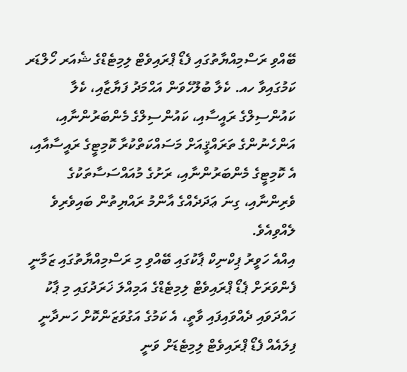ބޭއްވި ރަސްމިއްޔާތުގައި ފެޑޯ ޕްރައިވެޓް ލިމިޓެޑްގެ ޝެއަރ ހޯލްޑަރ ކަމުގައިވާ ހއ. ކެލާ ބުލޫހެވަން އަޙްމަދު ފަޔާޒާއި، ކެލާ ކައުންސިލްގެ ރައީސާއި، ކައުންސިލްގެ މެންބަރުންނާއި، އަންހެނުންގެ ތަރައްޤީއަށް މަސައްކަތްކުރާ ކޮމިޓީގެ ރައީސާއާއި، އެ ކޮމިޓީގެ މެންބަރުންނާއި، ރަށުގެ މުއައްސަސާތަކުގެ ވެރިންނާއި، ގިނަ ޢަދަދެއްގެ އާންމު ރައްޔިތުން ބައިވެރިވެ ލެއްވިއެވެ.
އިއްއެ ހަވީރު ޕިކްނިކް ޕާކުގައި ބޭއްވި މި ރަސްމިއްޔާތުގައި ޒަމާނީ ފެންވަރަށް ޕެޑޯ ޕްރައިވެޓް ލިމިޓެޑްގެ އަމިއްލަ ޚަރަދުގައި މި ޕާކު ހައްދަވައި ދެއްވައިފައި ވާތީ، އެ ކަމުގެ އަގުވަޒަންކޮށް ހަނދާނީ ފިލައެއް ފެޑޯ ޕްރައިވެޓް ލިމިޓެޑަށް ވަނީ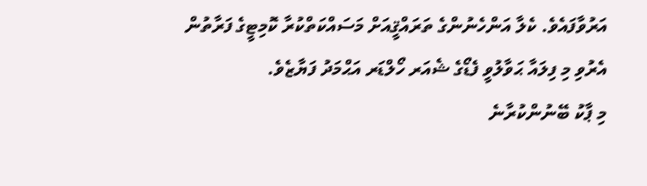އަރުވާފައެވެ. ކެލާ އަންހެނުންގެ ތަރައްޤީއަށް މަސައްކަތްކުރާ ކޮމިޓީގެ ފަރާތުން އެރުވި މި ފިލައާ ޙަވާލުވީ ފެޑޯގެ ޝެއަރ ހޯލްޑަރ އަޙްމަދު ފަޔާޒެވެ.
މި ޕާކު ބޭނުންކުރާނެ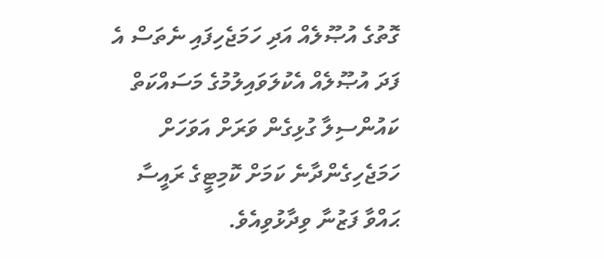ގޮތުގެ އުޞޫލެއް އަދި ހަމަޖެހިފައި ނެތަސް އެ ފަދަ އުޞޫލެއް އެކުލަވައިލުމުގެ މަސައްކަތް ކައުންސިލާ ގުޅިގެން ވަރަށް އަވަހަށް ހަމަޖެހިގެންދާނެ ކަމަށް ކޮމިޓީގެ ރައީސާ ޙައްވާ ފަޒުނާ ވިދާޅުވިއެވެ.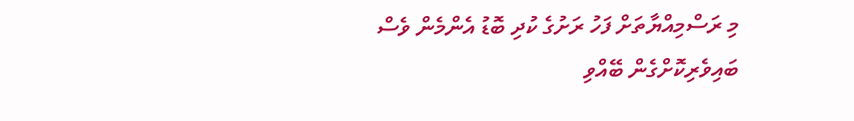މި ރަސްމިއްޔާތަށް ފަހު ރަށުގެ ކުދި ބޮޑު އެންމެން ވެސް ބައިވެރިކޮށްގެން ބޭއްވި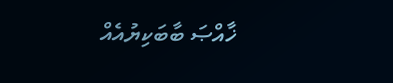ޚާއްޞަ ބާބަކިޔުއެއް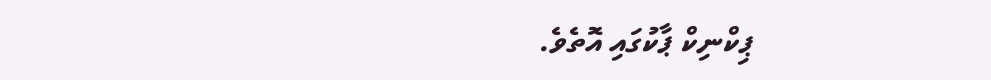ޕިކްނިކް ޕާކުގައި އޮތެވެ.